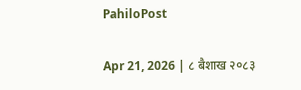PahiloPost

Apr 21, 2026 | ८ बैशाख २०८३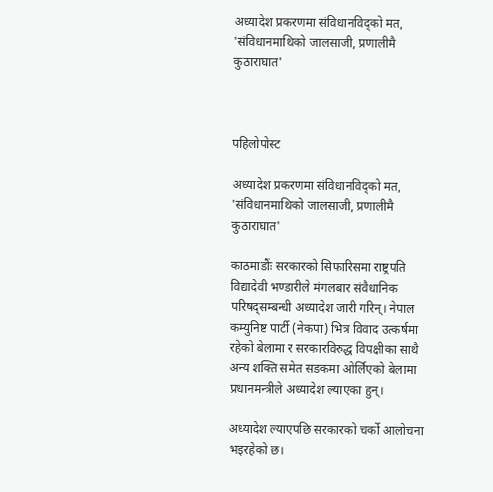अध्यादेश प्रकरणमा संविधानविद्को मत, 'संविधानमाथिको जालसाजी, प्रणालीमै कुठाराघात'



पहिलोपोस्ट

अध्यादेश प्रकरणमा संविधानविद्को मत, 'संविधानमाथिको जालसाजी, प्रणालीमै कुठाराघात'

काठमाडौंः सरकारको सिफारिसमा राष्ट्रपति विद्यादेवी भण्डारीले मंगलबार संवैधानिक परिषद्सम्बन्धी अध्यादेश जारी गरिन्। नेपाल कम्युनिष्ट पार्टी (नेकपा) भित्र विवाद उत्कर्षमा रहेको बेलामा र सरकारविरुद्ध विपक्षीका साथै अन्य शक्ति समेत सडकमा ओर्लिएको बेलामा प्रधानमन्त्रीले अध्यादेश ल्याएका हुन्।

अध्यादेश ल्याएपछि सरकारको चर्को आलोचना भइरहेको छ।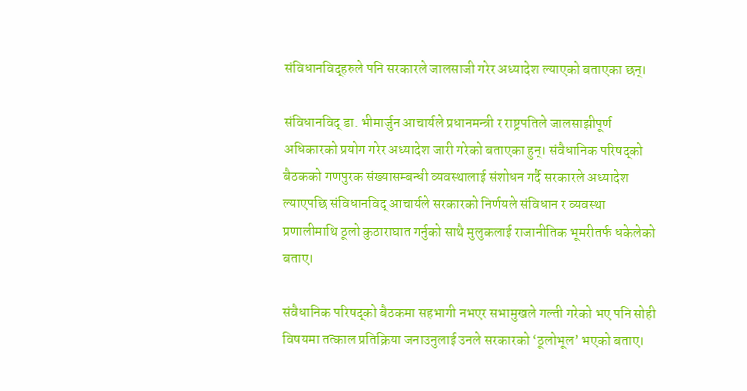संविधानविद्हरुले पनि सरकारले जालसाजी गरेर अध्यादेश ल्याएको बताएका छन्।

संविधानविद् डा. भीमार्जुन आचार्यले प्रधानमन्त्री र राष्ट्रपतिले जालसाझीपूर्ण अधिकारको प्रयोग गरेर अध्यादेश जारी गरेको बताएका हुन्। संवैधानिक परिषद्को बैठकको गणपुरक संख्यासम्बन्धी व्यवस्थालाई संशोधन गर्दै सरकारले अध्यादेश ल्याएपछि संविधानविद् आचार्यले सरकारको निर्णयले संविधान र व्यवस्था प्रणालीमाथि ठूलो कुठाराघात गर्नुको साथै मुलुकलाई राजानीतिक भूमरीतर्फ धकेलेको बताए।

संवैधानिक परिषद्को बैठकमा सहभागी नभएर सभामुखले गल्ती गरेको भए पनि सोही विषयमा तत्काल प्रतिक्रिया जनाउनुलाई उनले सरकारको ‘ठूलोभूल’ भएको बताए।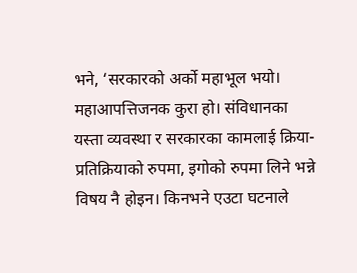भने, ‘सरकारको अर्को महाभूल भयो। महाआपत्तिजनक कुरा हो। संविधानका यस्ता व्यवस्था र सरकारका कामलाई क्रिया-प्रतिक्रियाको रुपमा, इगोको रुपमा लिने भन्ने विषय नै होइन। किनभने एउटा घटनाले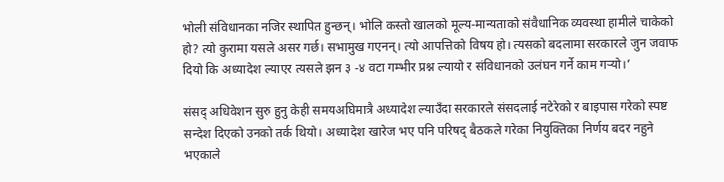भोली संविधानका नजिर स्थापित हुन्छन्। भोलि कस्तो खालको मूल्य-मान्यताको संवैधानिक व्यवस्था हामीले चाकेको हो? त्यो कुरामा यसले असर गर्छ। सभामुख गएनन्। त्यो आपत्तिको विषय हो। त्यसको बदलामा सरकारले जुन जवाफ दियो कि अध्यादेश ल्याएर त्यसले झन ३ -४ वटा गम्भीर प्रश्न ल्यायो र संविधानको उलंघन गर्ने काम गर्‍यो।’

संसद् अधिवेशन सुरु हुनु केही समयअघिमात्रै अध्यादेश ल्याउँदा सरकारले संसदलाई नटेरेको र बाइपास गरेको स्पष्ट सन्देश दिएको उनको तर्क थियो। अध्यादेश खारेज भए पनि परिषद् बैठकले गरेका नियुक्तिका निर्णय बदर नहुने भएकाले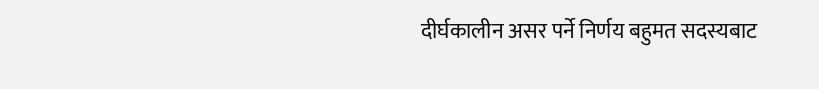दीर्घकालीन असर पर्ने निर्णय बहुमत सदस्यबाट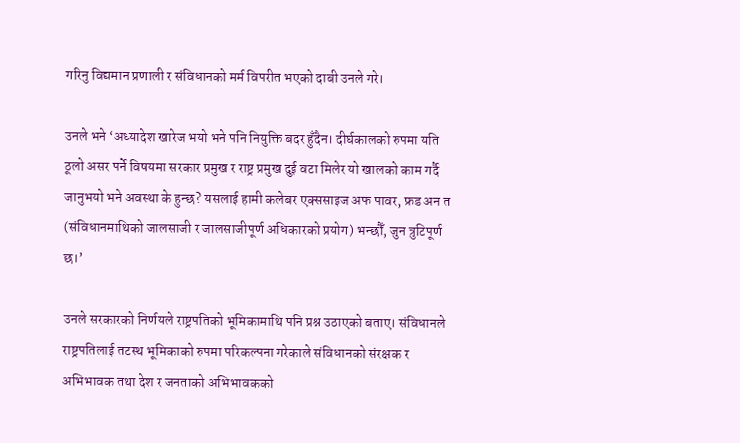गरिनु विद्यमान प्रणाली र संविधानको मर्म विपरीत भएको दाबी उनले गरे।

उनले भने ‘अध्यादेश खारेज भयो भने पनि नियुक्ति बदर हुँदैन। दीर्घकालको रुपमा यति ठूलो असर पर्ने विषयमा सरकार प्रमुख र राष्ट्र प्रमुख दुई वटा मिलेर यो खालको काम गर्दै जानुभयो भने अवस्था के हुन्छ? यसलाई हामी कलेबर एक्ससाइज अफ पावर, फ्रड अन त (संविधानमाथिको जालसाजी र जालसाजीपूर्ण अधिकारको प्रयोग) भन्छौँ, जुन त्रुटिपूर्ण छ।’

उनले सरकारको निर्णयले राष्ट्रपतिको भूमिकामाथि पनि प्रश्न उठाएको बताए। संविधानले राष्ट्रपतिलाई तटस्थ भूमिकाको रुपमा परिकल्पना गरेकाले संविधानको संरक्षक र अभिभावक तथा देश र जनताको अभिभावकको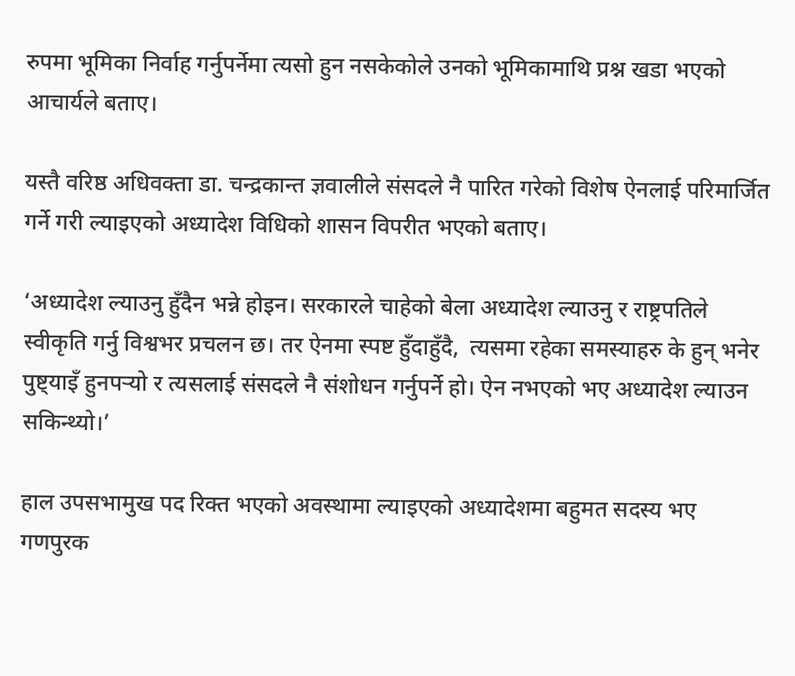रुपमा भूमिका निर्वाह गर्नुपर्नेमा त्यसो हुन नसकेकोले उनको भूमिकामाथि प्रश्न खडा भएको आचार्यले बताए।

यस्तै वरिष्ठ अधिवक्ता डा. चन्द्रकान्त ज्ञवालीले संसदले नै पारित गरेको विशेष ऐनलाई परिमार्जित गर्ने गरी ल्याइएको अध्यादेश विधिको शासन विपरीत भएको बताए।

‘अध्यादेश ल्याउनु हुँदैन भन्ने होइन। सरकारले चाहेको बेला अध्यादेश ल्याउनु र राष्ट्रपतिले स्वीकृति गर्नु विश्वभर प्रचलन छ। तर ऐनमा स्पष्ट हुँदाहुँदै,  त्यसमा रहेका समस्याहरु के हुन् भनेर पुष्ट्याइँ हुनपर्‍यो र त्यसलाई संसदले नै संशोधन गर्नुपर्ने हो। ऐन नभएको भए अध्यादेश ल्याउन सकिन्थ्यो।’

हाल उपसभामुख पद रिक्त भएको अवस्थामा ल्याइएको अध्यादेशमा बहुमत सदस्य भए गणपुरक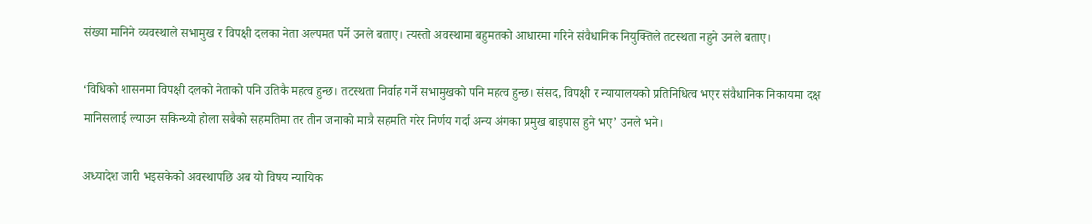संख्या मानिने व्यवस्थाले सभामुख र विपक्षी दलका नेता अल्पमत पर्ने उनले बताए। त्यस्तो अवस्थामा बहुमतको आधारमा गरिने संवैधानिक नियुक्तिले तटस्थता नहुने उनले बताए।

‘विधिको शासनमा विपक्षी दलको नेताको पनि उतिकै महत्व हुन्छ। तटस्थता निर्वाह गर्ने सभामुखको पनि महत्व हुन्छ। संसद, विपक्षी र न्यायालयको प्रतिनिधित्व भएर संवैधानिक निकायमा दक्ष मानिसलाई ल्याउन सकिन्थ्यो होला सबैको सहमतिमा तर तीन जनाको मात्रै सहमति गरेर निर्णय गर्दा अन्य अंगका प्रमुख बाइपास हुने भए’ उनले भने।

अध्यादेश जारी भइसकेको अवस्थापछि अब यो विषय न्यायिक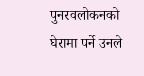पुनरवलोकनको घेरामा पर्ने उनले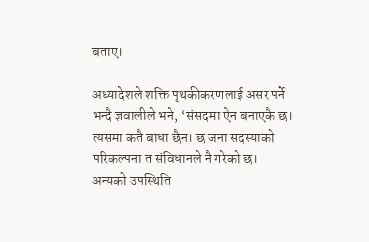बताए।

अध्यादेशले शक्ति पृथकीकरणलाई असर पर्ने भन्दै ज्ञवालीले भने, ‘संसदमा ऐन बनाएकै छ। त्यसमा कतै बाधा छैन। छ जना सदस्याको परिकल्पना त संविधानले नै गरेको छ। अन्यको उपस्थिति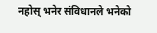नहोस् भनेर संविधानले भनेको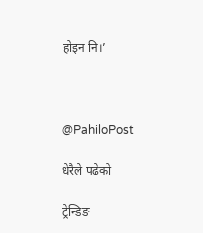होइन नि।’



@PahiloPost

धेरैले पढेको

ट्रेन्डिङ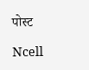पोस्ट

Ncell